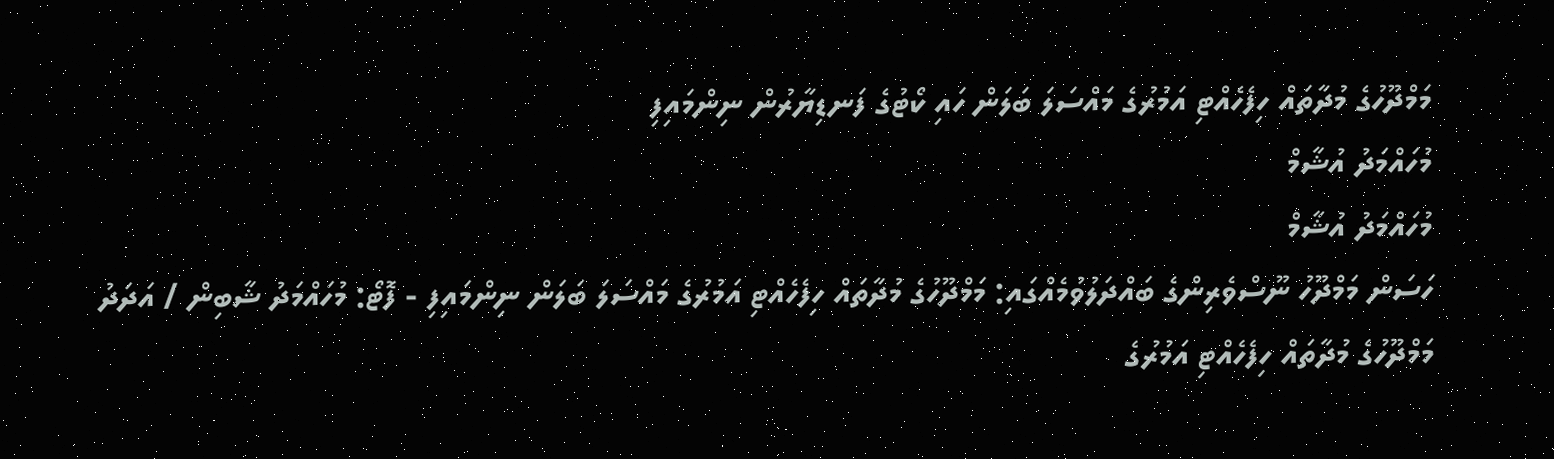މަމްދޫހުގެ މުދާތައް ހިފެހެއްޓި އަމުރުގެ މައްސަލަ ބަލަން ހައި ކޯޓުގެ ފަނޑިޔާރުން ނިންމައިފި
މުހައްމަދު އުޝާމް
މުހައްމަދު އުޝާމް
ހަސަން މަމްދޫހު ނޫސްވެރިންގެ ބައްދަލުވުމެއްގައި: މަމްދޫހުގެ މުދާތައް ހިފެހެއްޓި އަމުރުގެ މައްސަލަ ބަލަން ނިންމައިފި - ފޮޓޯ: މުހައްމަދު ޝާބިން / އަދަދު
މަމްދޫހުގެ މުދާތައް ހިފެހެއްޓި އަމުރުގެ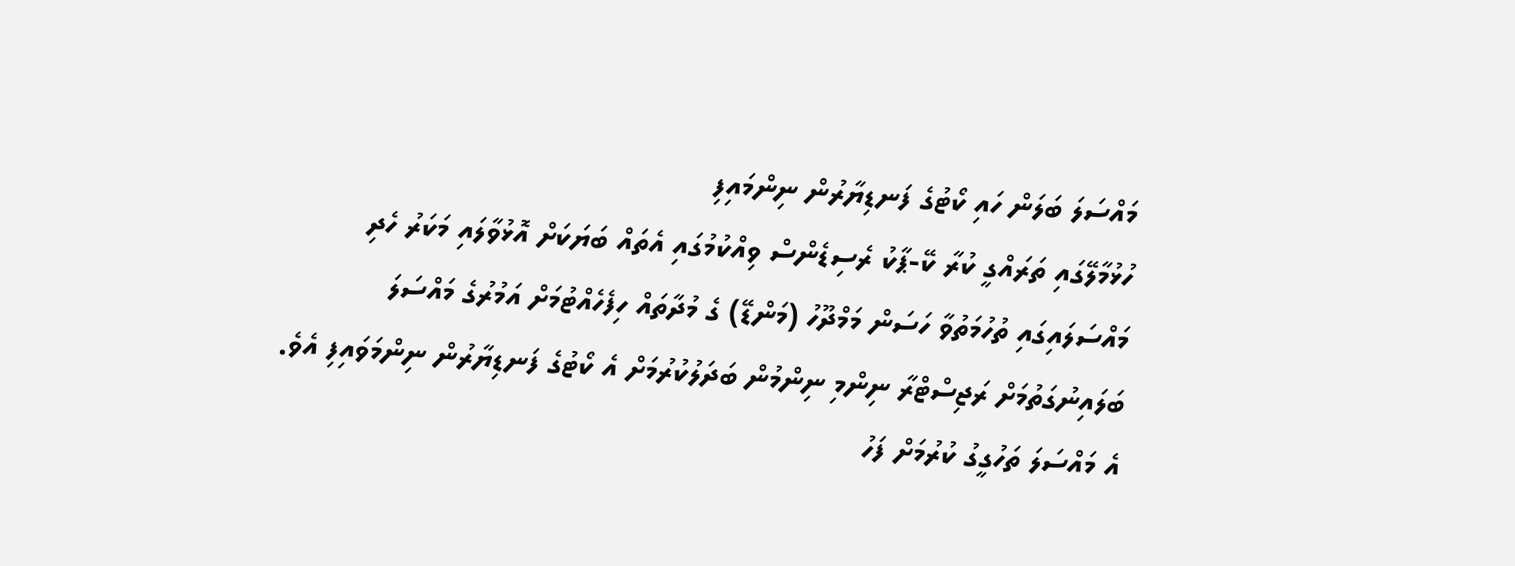މައްސަލަ ބަލަން ހައި ކޯޓުގެ ފަނޑިޔާރުން ނިންމައިފި
ހުޅުމާލޭގައި ތަރައްގީ ކުރާ ކޭ-ޕާކު ރެސިޑެންސް ވިއްކުމުގައި އެތައް ބަޔަކަށް އޮޅުވާލައި މަކަރު ހެދި މައްސަލައިގައި ތުހުމަތުވާ ހަސަން މަމްދޫހު (މަންޑޭ) ގެ މުދާތައް ހިފެހެއްޓުމަށް އަމުރުގެ މައްސަލަ ބަލައިނުގަތުމަށް ރަޖިސްޓްރާ ނިންމި ނިންމުން ބަދަލުކުރުމަށް އެ ކޯޓުގެ ފަނޑިޔާރުން ނިންމަވައިފި އެވެ.
އެ މައްސަލަ ތަހުގީގު ކުރުމަށް ފަހު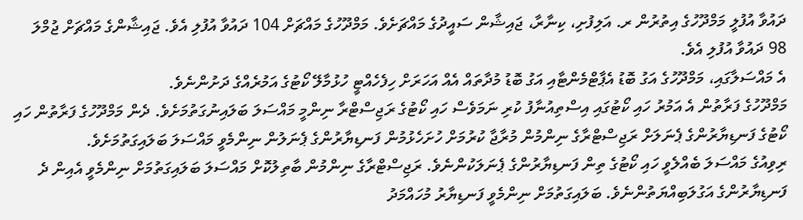ދައުވާ އުފުލީ މަމްދޫހުގެ އިތުރުން ރ. އަލިފުށި، ކިނާރާ، ޖައިޝާން ސައީދުގެ މައްޗަށެވެ. މަމްދޫހުގެ މައްޗަށް 104 ދައުވާ އުފުލި އެވެ. ޖައިޝާންގެ މައްޗަށް ޖުމްލަ 98 ދައުވާ އުފުލި އެވެ.
އެ މައްސަލާގައި، މަމްދޫހުގެ އަގު ބޮޑު އެޕާޓްމެންޓާއި އަގު ބޮޑު މުދާތައް އެއް އަހަރަށް ހިފެހެއްޓީ ހުޅުމާލޭ ކޯޓުގެ އަމުރެއްގެ ދަށުންނެވެ.
މަމްދޫހުގެ ފަރާތުން އެ އަމުރު ހައި ކޯޓުގައި އިސްތިއުނާފު ކުރި ނަމަވެސް ހައި ކޯޓުގެ ރަޖިސްޓްރާ ނިންމީ މައްސަލަ ބަލައިނުގަތުމަށެވެ. ދެން މަމްދޫހުގެ ފަރާތުން ހައި ކޯޓުގެ ފަނޑިޔާރުންގެ ޕެނަލަށް ރަޖިސްޓްރާގެ ނިންމުން މުރާޖާ ކުރުމަށް ހުށަހެޅުމުން ފަނޑިޔާރުންގެ ޕެނަލުން ނިންމެވީ މައްސަލަ ބަލައިގަތުމަށެވެ.
ރިވިއުގެ މައްސަލަ ބެއްލެވީ ހައި ކޯޓުގެ ތިން ފަނޑިޔާރުންގެ ޕެނަލަކުންނެވެ. ރަޖިސްޓްރާގެ ނިންމުން ބާތިލުކޮށް މައްސަލަ ބަލައިގަތުމަށް ނިންމެވީ އެއިން ދެ ފަނޑިޔާރުންގެ އަގުލަބިއްޔަތުންނެވެ. ބަލައިގަތުމަށް ނިންމެވީ ފަނޑިޔާރު މުހައްމަދު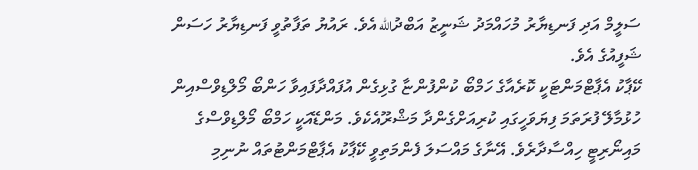ސަލީމް އަދި ފަނޑިޔާރު މުހައްމަދު ޝަނީޒު އަބްދުالله އެވެ. ރައުޔު ތަފާތުވީ ފަނޑިޔާރު ހަސަން ޝަފީއުގެ އެވެ.
ކޭޕާކު އެޕާޓްމަންޓަކީ ކޮރެއާގެ ހަމްބޯ ކުންފުންޏާ ގުޅިގެން އުފައްދާފައިވާ ހަންބޯ މޯލްޑިވްސްއިން ހުޅުމާލޭ ފުރަތަމަ ފިޔަވަހީގައި ކުރިއަށްގެންދާ މަޝްރޫއެކެވެ. މަންޑޭއަކީ ހަމްބޯ މޯލްޑިވްސްގެ މައިނޯރިޓީ ހިއްސާދާރެވެ. އޭނާގެ މައްސަލަ ފެންމަތިވީ ކޭޕާކު އެޕާޓްމަންޓުތައް ނުނިމި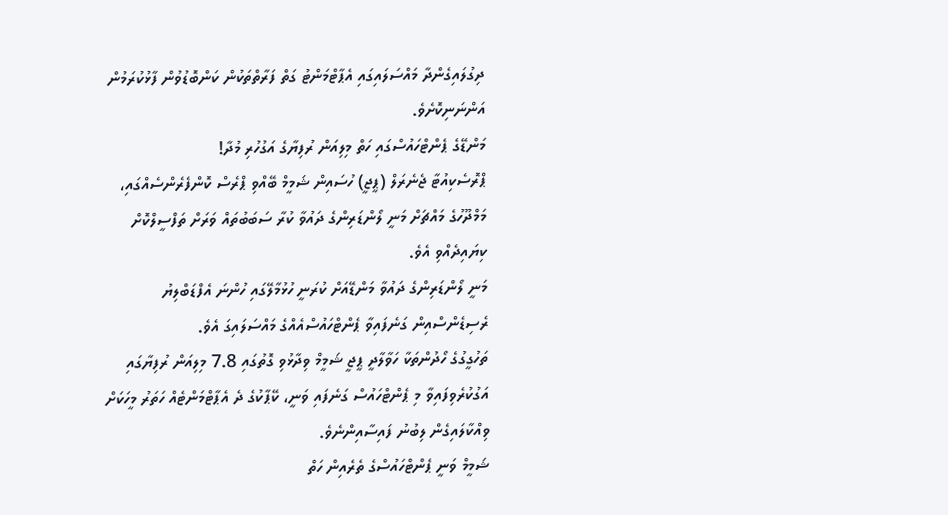ދިގުލައިގެންދާ މައްސަލައިގައި އެޕާޓްމަންޓު ގަތް ފަރާތްތަކުން ކަންބޮޑުވުން ފާޅުކުރަމުން އަންނަނިކޮށެވެ.
މަންޑޭގެ ޕެންޓްހައުސްގައި ހަތް މިލިއަން ރުފިޔާގެ އަގުހުރި މުދާ!
ޕްރޮސެކިއުޓާ ޖެނެރަލް (ޕީޖީ) ހުސައިން ޝަމީމް ބޭއްވި ޕްރެސް ކޮންފެރެންސެއްގައި، މަމްދޫހުގެ މައްޗަށް މަނީ ލޯންޑަރިންގެ ދައުވާ ކުރާ ސަބަބުތައް ވަރަށް ތަފްސީލްކޮށް ކިޔައިދެއްވި އެވެ.
މަނީ ލޯންޑަރިންގެ ދައުވާ މަންޑޭއަށް ކުރަނީ ހުޅުމާލޭގައި ހުންނަ އެފްޑަބްލިޔު ރެސިޑެންސްއިން ގަނެފައިވާ ޕެންޓްހައުސްއެއްގެ މައްސަލައިގަ އެވެ.
ތަހުގީގުގެ ހޯދުންތަކާ ހަވާލާދީ ޕީޖީ ޝަމީމް ވިދާޅުވި ގޮތުގައި 7.8 މިލިއަން ރުފިޔާގައި އަގުކުރެވިފައިވާ މި ޕެންޓްހައުސް ގަނެފައި ވަނީ، ކޭޕާކުގެ ދެ އެޕާޓްމަންޓެއް ހަތަރު މީހަކަށް ވިއްކާލައިގެން ލިބުނު ފައިސާއިންނެވެ.
ޝަމީމް ވަނީ ޕެންޓްހައުސްގެ ތެރެއިން ހަތް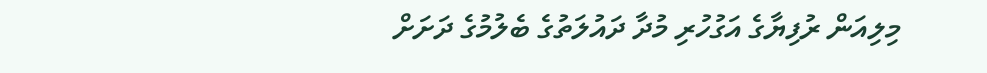މިލިއަން ރުފިޔާގެ އަގުހުރި މުދާ ދައުލަތުގެ ބެލުމުގެ ދަށަށް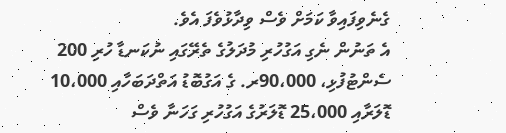ގެނެވިފައިވާ ކަމަށް ވެސް ވިދާޅުވެފަ އެވެ.
އެ ތަނުން ނެގި އަގުހުރި މުދަލުގެ ތެރޭގައި ނުކަނޑާ ހުރި 200 ސެންޓުފުޅި، 90،000ރ. ގެ އަގުބޮޑު އަތްދަބަހާއި 10،000 ޑޮލަރާއި 25،000 ޑޮލަރުގެ އަގުހުރި ގަހަނާ ވެސް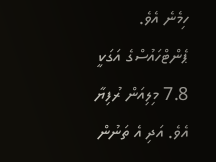ހިމެނެ އެވެ.
ޕެންޓްހައުސްގެ އަގަކީ 7.8 މިލިއަން ރުފިޔާ އެވެ. އަދި އެ ތަނުން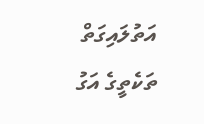އަތުލައިގަތް ތަކެތީގެ އަގު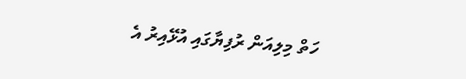ހަތް މިލިއަން ރުފިޔާގައި އުޅޭއިރު އެ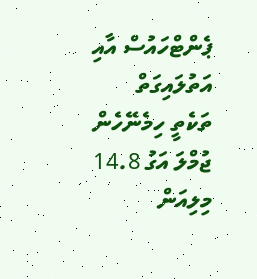ޕެންޓްހައުސް އާއި އަތުލައިގަތް ތަކެތީ ހިމެނޭހެން ޖުމްލަ އަގު 14.8 މިލިއަން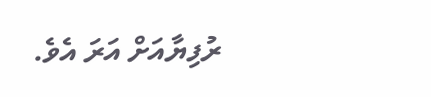ރުފިޔާއަށް އަރަ އެވެ.